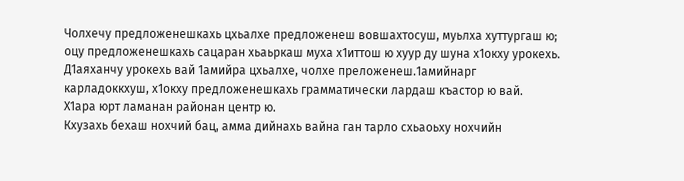Чолхечу предложенешкахь цхьалхе предложенеш вовшахтосуш, муьлха хуттургаш ю; оцу предложенешкахь сацаран хьаьркаш муха х1иттош ю хуур ду шуна х1окху урокехь.
Д1аяханчу урокехь вай 1амийра цхьалхе, чолхе преложенеш.1амийнарг карладоккхуш, х1окху предложенешкахь грамматически лардаш къастор ю вай.
Х1ара юрт ламанан районан центр ю.
Кхузахь бехаш нохчий бац, амма дийнахь вайна ган тарло схьаоьху нохчийн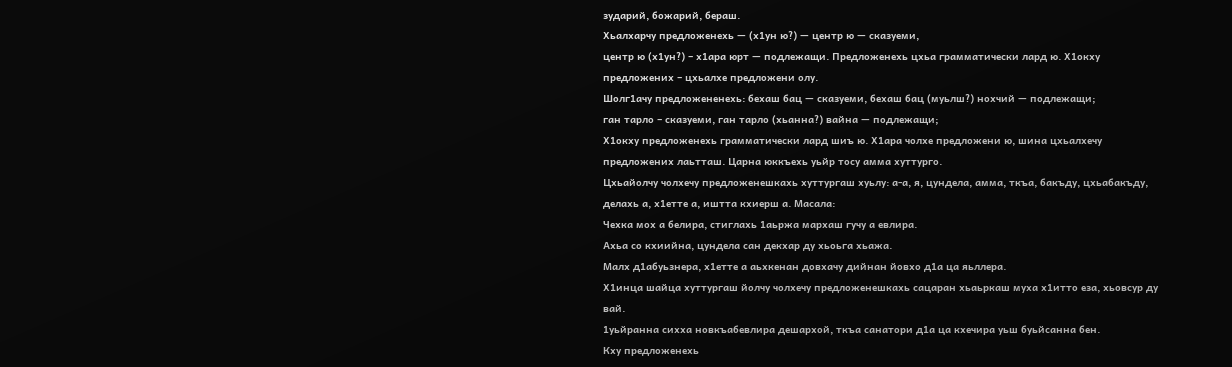зударий, божарий, бераш.
Хьалхарчу предложенехь — (х1ун ю?) — центр ю — сказуеми,
центр ю (х1ун?) – х1ара юрт — подлежащи. Предложенехь цхьа грамматически лард ю. Х1окху предложених – цхьалхе предложени олу.
Шолг1ачу предложененехь: бехаш бац — сказуеми, бехаш бац (муьлш?) нохчий — подлежащи;
ган тарло – сказуеми, ган тарло (хьанна?) вайна — подлежащи;
Х1окху предложенехь грамматически лард шиъ ю. Х1ара чолхе предложени ю, шина цхьалхечу предложених лаьтташ. Царна юккъехь уьйр тосу амма хуттурго.
Цхьайолчу чолхечу предложенешкахь хуттургаш хуьлу: а-а, я, цундела, амма, ткъа, бакъду, цхьабакъду, делахь а, х1етте а, иштта кхиерш а. Масала:
Чехка мох а белира, стиглахь 1аьржа мархаш гучу а евлира.
Ахьа со кхиийна, цундела сан декхар ду хьоьга хьажа.
Малх д1абуьзнера, х1етте а аьхкенан довхачу дийнан йовхо д1а ца яьллера.
Х1инца шайца хуттургаш йолчу чолхечу предложенешкахь сацаран хьаьркаш муха х1итто еза, хьовсур ду вай.
1уьйранна сихха новкъабевлира дешархой, ткъа санатори д1а ца кхечира уьш буьйсанна бен.
Кху предложенехь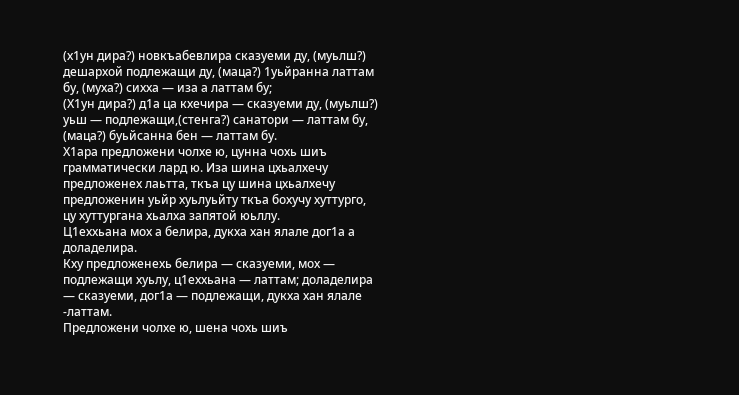(х1ун дира?) новкъабевлира сказуеми ду, (муьлш?) дешархой подлежащи ду, (маца?) 1уьйранна латтам бу, (муха?) сихха — иза а латтам бу;
(Х1ун дира?) д1а ца кхечира — сказуеми ду, (муьлш?) уьш — подлежащи,(стенга?) санатори — латтам бу, (маца?) буьйсанна бен — латтам бу.
Х1ара предложени чолхе ю, цунна чохь шиъ грамматически лард ю. Иза шина цхьалхечу предложенех лаьтта, ткъа цу шина цхьалхечу предложенин уьйр хуьлуьйту ткъа бохучу хуттурго, цу хуттургана хьалха запятой юьллу.
Ц1еххьана мох а белира, дукха хан ялале дог1а а доладелира.
Кху предложенехь белира — сказуеми, мох — подлежащи хуьлу, ц1еххьана — латтам; доладелира — сказуеми, дог1а — подлежащи, дукха хан ялале -латтам.
Предложени чолхе ю, шена чохь шиъ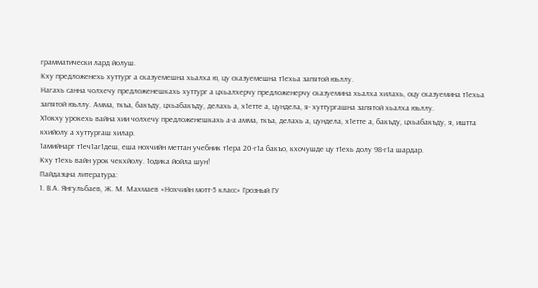грамматически лард йолуш.
Кху предложенехь хуттург а сказуемешна хьалха ю, цу сказуемешна т1ехьа запятой юьллу.
Нагахь санна чолхечу предложенешкахь хуттург а цхьалхерчу предложенерчу сказуемина хьалха хилахь, оцу сказуемина т1ехьа запятой юьллу. Амма, ткъа, бакъду, цхьабакъду, делахь а, х1етте а, цундела, я- хуттургашна запятой хьалха юьллу.
Х1окху урокехь вайна хии чолхечу предложенешкахь а-а амма, ткъа, делахь а, цундела, х1етте а, бакъду, цхьабакъду, я, иштта кхийолу а хуттургаш хилар.
1амийнарг т1еч1аг1деш, еша нохчийн меттан учебник т1ера 20-г1а бакъо, кхочушде цу т1ехь долу 98-г1а шардар.
Кху т1ехь вайн урок чекхйолу. 1одика йойла шун!
Пайдаэцна литература:
1. В.А. Янгульбаев, Ж. М. Махмаев «Нохчийн мотт-5 класс» Грозный ГУ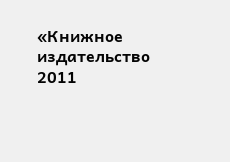«Книжное издательство 2011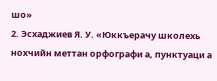шо»
2. Эсхаджиев Я. У. «Юккъерачу школехь нохчийн меттан орфографи а, пунктуаци а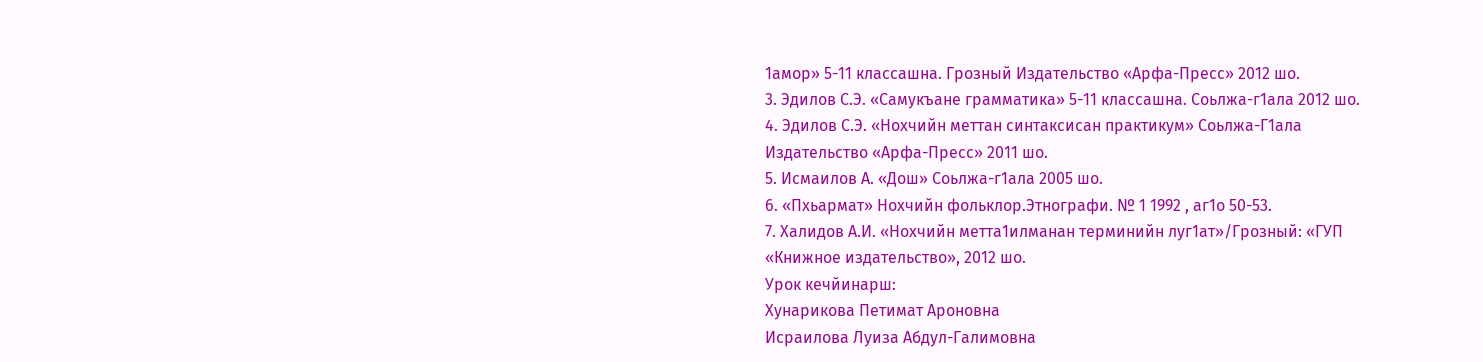1амор» 5-11 классашна. Грозный Издательство «Арфа-Пресс» 2012 шо.
3. Эдилов С.Э. «Самукъане грамматика» 5-11 классашна. Соьлжа-г1ала 2012 шо.
4. Эдилов С.Э. «Нохчийн меттан синтаксисан практикум» Соьлжа-Г1ала Издательство «Арфа-Пресс» 2011 шо.
5. Исмаилов А. «Дош» Соьлжа-г1ала 2005 шо.
6. «Пхьармат» Нохчийн фольклор.Этнографи. № 1 1992 , аг1о 50-53.
7. Халидов А.И. «Нохчийн метта1илманан терминийн луг1ат»/Грозный: «ГУП «Книжное издательство», 2012 шо.
Урок кечйинарш:
Хунарикова Петимат Ароновна
Исраилова Луиза Абдул-Галимовна